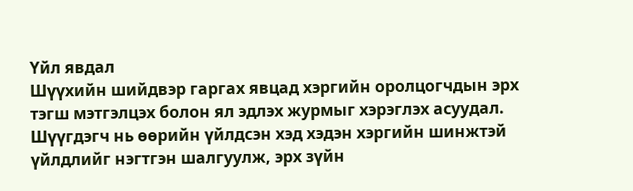Үйл явдал
Шүүхийн шийдвэр гаргах явцад хэргийн оролцогчдын эрх тэгш мэтгэлцэх болон ял эдлэх журмыг хэрэглэх асуудал. Шүүгдэгч нь өөрийн үйлдсэн хэд хэдэн хэргийн шинжтэй үйлдлийг нэгтгэн шалгуулж, эрх зүйн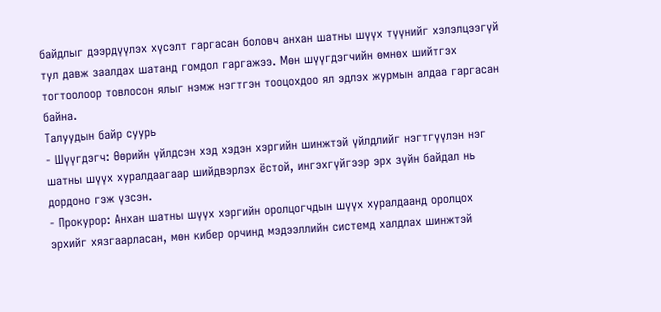байдлыг дээрдүүлэх хүсэлт гаргасан боловч анхан шатны шүүх түүнийг хэлэлцээгүй тул давж заалдах шатанд гомдол гаргажээ. Мөн шүүгдэгчийн өмнөх шийтгэх тогтоолоор товлосон ялыг нэмж нэгтгэн тооцохдоо ял эдлэх журмын алдаа гаргасан байна.
Талуудын байр суурь
- Шүүгдэгч: Өөрийн үйлдсэн хэд хэдэн хэргийн шинжтэй үйлдлийг нэгтгүүлэн нэг шатны шүүх хуралдаагаар шийдвэрлэх ёстой, ингэхгүйгээр эрх зүйн байдал нь дордоно гэж үзсэн.
- Прокурор: Анхан шатны шүүх хэргийн оролцогчдын шүүх хуралдаанд оролцох эрхийг хязгаарласан, мөн кибер орчинд мэдээллийн системд халдлах шинжтэй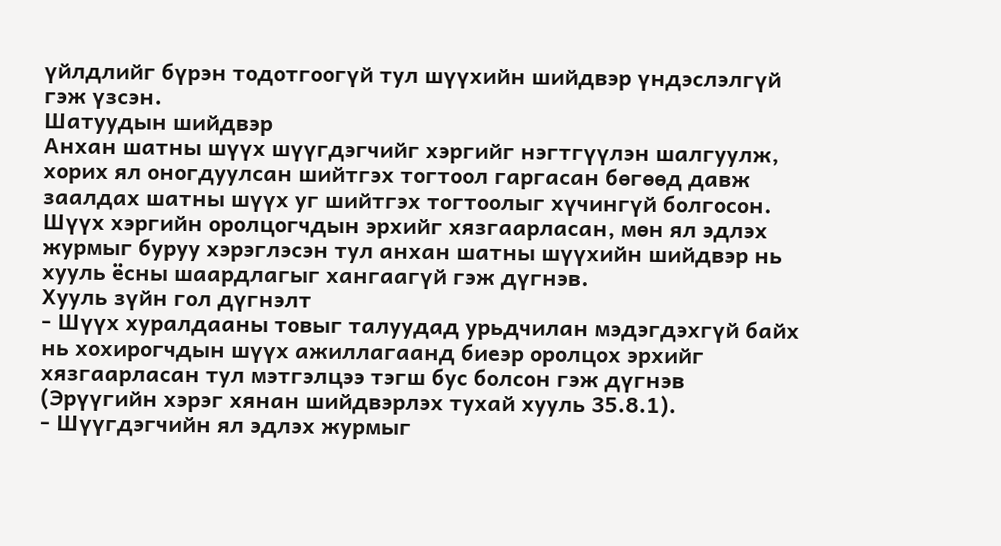үйлдлийг бүрэн тодотгоогүй тул шүүхийн шийдвэр үндэслэлгүй гэж үзсэн.
Шатуудын шийдвэр
Анхан шатны шүүх шүүгдэгчийг хэргийг нэгтгүүлэн шалгуулж, хорих ял оногдуулсан шийтгэх тогтоол гаргасан бөгөөд давж заалдах шатны шүүх уг шийтгэх тогтоолыг хүчингүй болгосон. Шүүх хэргийн оролцогчдын эрхийг хязгаарласан, мөн ял эдлэх журмыг буруу хэрэглэсэн тул анхан шатны шүүхийн шийдвэр нь хууль ёсны шаардлагыг хангаагүй гэж дүгнэв.
Хууль зүйн гол дүгнэлт
- Шүүх хуралдааны товыг талуудад урьдчилан мэдэгдэхгүй байх нь хохирогчдын шүүх ажиллагаанд биеэр оролцох эрхийг хязгаарласан тул мэтгэлцээ тэгш бус болсон гэж дүгнэв (Эрүүгийн хэрэг хянан шийдвэрлэх тухай хууль 35.8.1).
- Шүүгдэгчийн ял эдлэх журмыг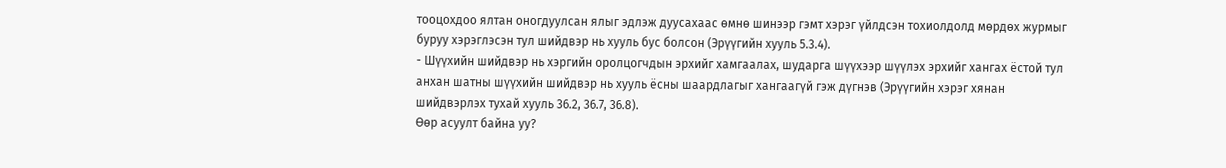тооцохдоо ялтан оногдуулсан ялыг эдлэж дуусахаас өмнө шинээр гэмт хэрэг үйлдсэн тохиолдолд мөрдөх журмыг буруу хэрэглэсэн тул шийдвэр нь хууль бус болсон (Эрүүгийн хууль 5.3.4).
- Шүүхийн шийдвэр нь хэргийн оролцогчдын эрхийг хамгаалах, шударга шүүхээр шүүлэх эрхийг хангах ёстой тул анхан шатны шүүхийн шийдвэр нь хууль ёсны шаардлагыг хангаагүй гэж дүгнэв (Эрүүгийн хэрэг хянан шийдвэрлэх тухай хууль 36.2, 36.7, 36.8).
Өөр асуулт байна уу?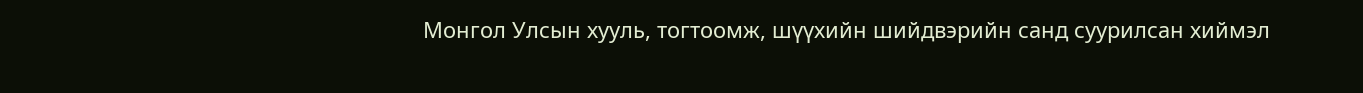Монгол Улсын хууль, тогтоомж, шүүхийн шийдвэрийн санд суурилсан хиймэл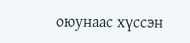оюунаас хүссэн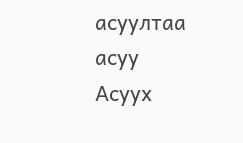асуултаа асуу
Асуух